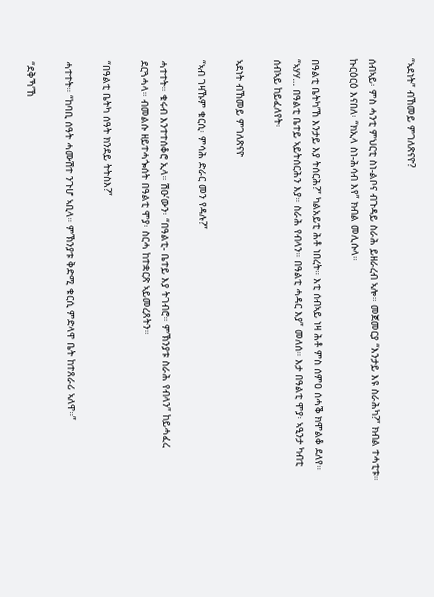“ኣደነት” ብኸመይ ምገለጽናዮ?

ሰብኣይ፡ ምስ ሓንቲ ምህርቲ ስነ-ልቦና ብጉዳይ ስራሕ ይዘራረብ ኣሎ። መጀመርያ “እንታይ እዩ ስራሕካ?” ክብል ተሓቲቱ። ኩርዕርዕ እናበለ፡ “ክኢላ ስነ-ሕሳብ እየ” ክብል መሊሱላ።

በዓልቲ ቤትካ’ኸ እንታይ እያ ትሰርሕ?” ካልአይቲ ሕቶ ነበረት። እቲ ሰብኣይ ነዛ ሕቶ ምስ ሰምዐ ሰሓቕ ክሞልቆ ደለየ። “ኣሃሃ… በዓልቲ ቤተይ ኣይትሰርሕን እያ። ስራሕ የብላን። በዓልቲ ሓዳር እያ” መለሰ። እታ በዓልቲ ሞያ፡ ኣዒንታ ካብቲ ሰብኣይ ከይፈለየት፡

ኣደነት ብኸመይ ምገለጽናዮ

“ኣብ ገዛኹም ቁርሲ፡ ምሳሕ ድራር መን የዳሉ?”

ሓተተት። ቁሩብ እንተተሰቆሮ ኢላ። ሽዑ’ውን፡ “በዓልቲ- ቤተይ እያ ትገብሮ። ምኽንያቱ ስራሕ የብላን” ከይሓፈረ ደርጓሓላ። ብመልሱ ዘይተሓጐሰት በዓልቲ ሞያ፡ ስርሓ ከተቋርጽ ኣይመረጸትን።

“በዓልቲ ቤትካ ሰዓት ክንደይ ትትስእ?”

ሓተተት። “ከባቢ ሰዓት ሓሙሽተ ንጉሆ ኣቢላ። ምኽንያቱ ቅድሚ ቁርሲ ምድላዋ ቤት ከተጸራሪ ኣለዋ።”

“ደቅኻ’ኸ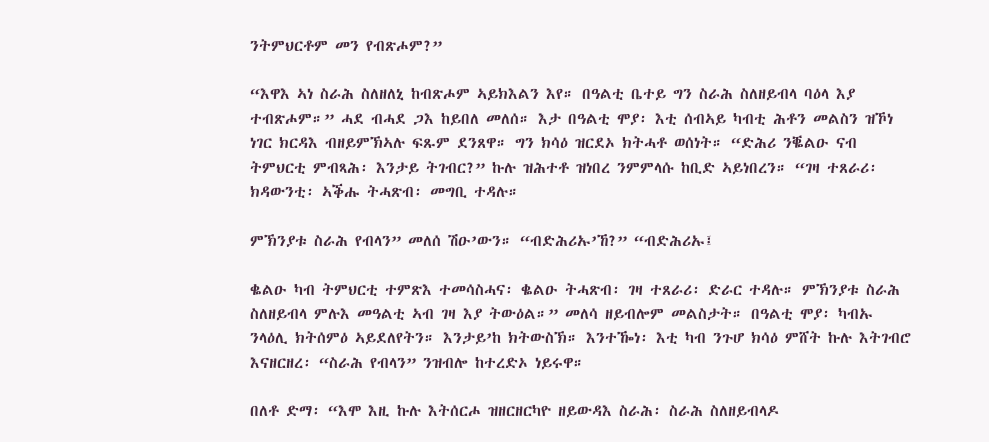ንትምህርቶም መን የብጽሖም?”

“እዋእ ኣነ ስራሕ ስለዘለኒ ከብጽሖም ኣይክእልን እየ። በዓልቲ ቤተይ ግን ስራሕ ስለዘይብላ ባዕላ እያ ተብጽሖም።” ሓደ ብሓደ ጋእ ከይበለ መለሰ። እታ በዓልቲ ሞያ፡ እቲ ሰብኣይ ካብቲ ሕቶን መልስን ዝኾነ ነገር ክርዳእ ብዘይምኽኣሉ ፍጹም ደንጸዋ። ግን ክሳዕ ዝርደኦ ክትሓቶ ወሰነት። “ድሕሪ ንቘልዑ ናብ ትምህርቲ ምብጻሕ፡ እንታይ ትገብር?” ኩሉ ዝሕተቶ ዝነበረ ንምምላሱ ከቢድ ኣይነበረን። “ገዛ ተጸራሪ፡ ክዳውንቲ፡ ኣቕሑ ትሓጽብ፡ መግቢ ተዳሉ።

ምኽንያቱ ስራሕ የብላን” መለሰ ሽዑ’ውን። “ብድሕሪኡ’ኸ?” “ብድሕሪኡ፤

ቈልዑ ካብ ትምህርቲ ተምጽእ ተመሳስሓና፡ ቈልዑ ትሓጽብ፡ ገዛ ተጸራሪ፡ ድራር ተዳሉ። ምኽንያቱ ስራሕ ስለዘይብላ ምሉእ መዓልቲ ኣብ ገዛ እያ ትውዕል።” መለሳ ዘይብሎም መልስታት። በዓልቲ ሞያ፡ ካብኡ ንላዕሊ ክትሰምዕ ኣይደለየትን። እንታይ’ከ ክትውስኽ። እንተዀነ፡ እቲ ካብ ንጉሆ ክሳዕ ምሸት ኩሉ እትገብሮ እናዘርዘረ፡ “ስራሕ የብላን” ንዝብሎ ከተረድኦ ነይሩዋ።

በለቶ ድማ፡ “እሞ እዚ ኩሉ እትሰርሖ ዝዘርዘርካዮ ዘይውዳእ ስራሕ፡ ስራሕ ስለዘይብላዶ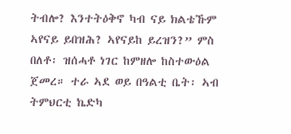ትብሎ? እንተትዕቅኖ ካብ ናይ ክልቴኹም ኣየናይ ይበዝሕ? ኣየናይከ ይረዝን?” ምስ በለቶ፡ ዝሰሓቶ ነገር ከምዘሎ ከስተውዕል ጀመረ። ተራ ኣደ ወይ በዓልቲ ቤት፡ ኣብ ትምህርቲ ኬድካ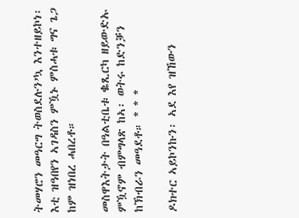ትመሃሮን መዓርግ ትወስደሉን’ኳ እንተዘይኮነ፡ እቲ ዝዓበየን ኣገዳስን ምዃኑ ምስሓቱ ግና ጌጋ ከም ዝነበረ ሓበረቶ።

መስዋእትታት በዓልቲቤቱ ቈጺርካ ዘይውድኡ ምዃኖም ብምግላጽ ከኣ፡ ወትሩ ከድንቓን ከኽብራን መዓደቶ። * * *

ዶክተር ኣይኮንኩን፡ ኣደ እየ ዝኸውን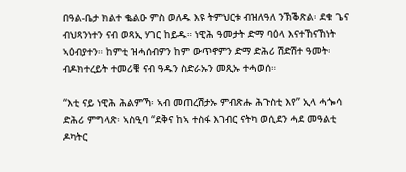በዓል-ቤታ ክልተ ቈልዑ ምስ ወለዱ እዩ ትምህርቱ ብዝለዓለ ንኽቕጽል፡ ደቁ ጌና ብህጻንነተን ናብ ወጻኢ ሃገር ከይዱ። ነዊሕ ዓመታት ድማ ባዕላ እናተኸናኸነት ኣዕብያተን። ከምቲ ዝሓሰብዎን ከም ውጥኖምን ድማ ድሕሪ ሽድሽተ ዓመት፡ ብዶክተረይት ተመሪቑ ናብ ዓዱን ስድራኡን መጺኡ ተሓወሰ።

“እቲ ናይ ነዊሕ ሕልምኻ፡ ኣብ መጠረሽታኡ ምብጽሑ ሕጉስቲ እየ” ኢላ ሓጐሳ ድሕሪ ምግላጽ፡ ኣስዒባ “ደቅና ከኣ ተስፋ እገብር ናትካ ወሲደን ሓደ መዓልቲ ዶካትር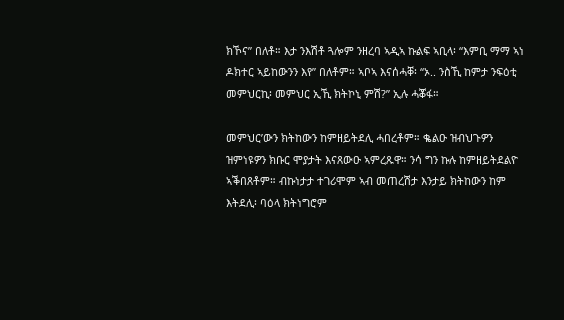ክኾና” በለቶ። እታ ንእሽቶ ጓሎም ንዘረባ ኣዲኣ ኩልፍ ኣቢላ፡ “እምቢ ማማ ኣነ ዶክተር ኣይከውንን እየ” በለቶም። ኣቦኣ እናሰሓቐ፡ “ኦ.. ንስኺ ከምታ ንፍዕቲ መምህርኪ፡ መምህር ኢኺ ክትኮኒ ምሽ?” ኢሉ ሓቖፋ።

መምህር’ውን ክትከውን ከምዘይትደሊ ሓበረቶም። ቈልዑ ዝብህጉዎን ዝምነዩዎን ክቡር ሞያታት እናጸውዑ ኣምረጹዋ። ንሳ ግን ኩሉ ከምዘይትደልዮ ኣቕበጸቶም። ብኩነታታ ተገሪሞም ኣብ መጠረሽታ እንታይ ክትከውን ከም እትደሊ፡ ባዕላ ክትነግሮም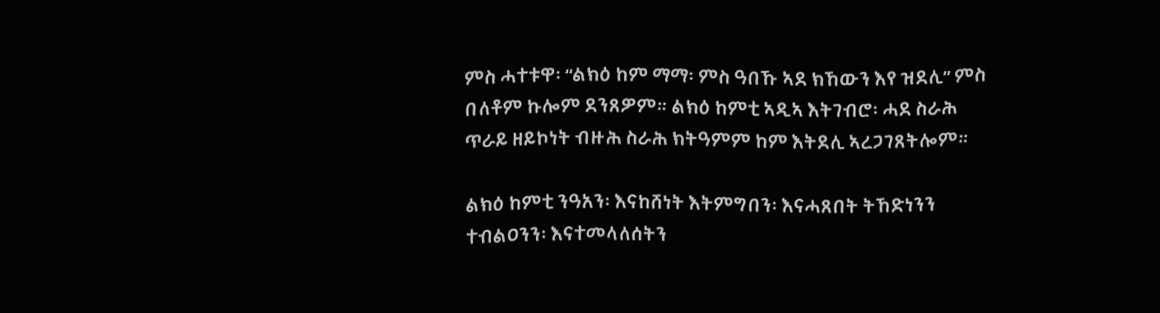ምስ ሓተቱዋ፡ “ልክዕ ከም ማማ፡ ምስ ዓበኹ ኣደ ክኸውን እየ ዝደሊ” ምስ በለቶም ኩሎም ደንጸዎም። ልክዕ ከምቲ ኣዲኣ እትገብሮ፡ ሓደ ስራሕ ጥራይ ዘይኮነት ብዙሕ ስራሕ ክትዓምም ከም እትደሊ ኣረጋገጸትሎም።

ልክዕ ከምቲ ንዓአን፡ እናከሸነት እትምግበን፡ እናሓጸበት ትኸድነንን ተብልዐንን፡ እናተመላለሰትን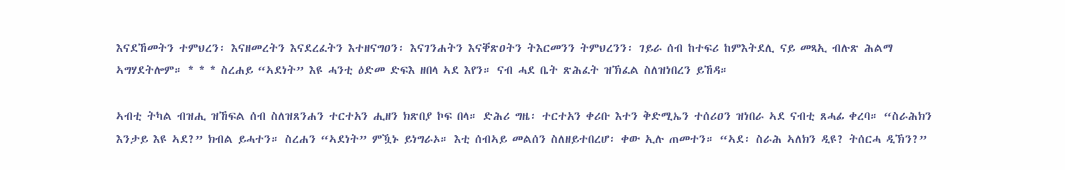እናደኸመትን ተምህረን፡ እናዘመረትን እናደረፈትን እተዘናግዐን፡ እናገንሐትን እናቐጽዐትን ትእርመንን ትምህረንን፡ ገይራ ሰብ ከተፍሪ ከምእትደሊ ናይ መጻኢ ብሉጽ ሕልማ ኣግሃደትሎም። * * * ስረሐይ “ኣደነት” እዩ ሓንቲ ዕድመ ድፍእ ዘበላ ኣደ እየን። ናብ ሓደ ቤት ጽሕፈት ዝኽፈል ስለዝነበረን ይኸዳ።

ኣብቲ ትካል ብዝሒ ዝኸፍል ሰብ ስለዝጸንሐን ተርተአን ሒዘን ክጽበያ ኮፍ በላ። ድሕሪ ግዜ፡ ተርተአን ቀሪቡ እተን ቅድሚኤን ተሰሪዐን ዝነበራ ኣደ ናብቲ ጸሓፊ ቀረባ። “ስራሕክን እንታይ እዩ ኣደ?” ክብል ይሓተን። ስረሐን “ኣደነት” ምዃኑ ይነግራኦ። እቲ ሰብኣይ መልሰን ስለዘይተበረሆ፡ ቀው ኢሉ ጠመተን። “ኣደ፡ ስራሕ ኣለክን ዲዩ? ትሰርሓ ዲኽን?”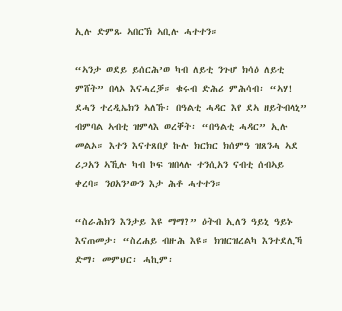ኢሉ ድምጹ ኣበርኽ ኣቢሉ ሓተተን።

“ኣንታ ወደይ ይሰርሕ’ወ ካብ ለይቲ ንጉሆ ክሳዕ ለይቲ ምሸት” በላኦ እናሓረቓ። ቁሩብ ድሕሪ ምሕሳብ፡ “ኣሃ! ደሓን ተረዲኤክን ኣለኹ፡ በዓልቲ ሓዳር እየ ደኣ ዘይትብላኒ” ብምባል ኣብቲ ዝምላእ ወረቐት፡ “በዓልቲ ሓዳር” ኢሉ መልኦ። እተን እናተጸበያ ኩሉ ክርክር ክሰምዓ ዝጸንሓ ኣደ ሪጋአን ኣኺሉ ካብ ኮፍ ዝበላሉ ተንሲአን ናብቲ ሰብኣይ ቀረባ። ንዐአን’ውን እታ ሕቶ ሓተተን።

“ስራሕክን እንታይ እዩ ማማ?” ዕትብ ኢለን ዓይኒ ዓይኑ እናጠመታ፡ “ስረሐይ ብዙሕ እዩ። ክዝርዝረልካ እንተደሊኻ ድማ፡ መምህር፡ ሓኪም፡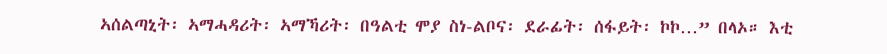ኣሰልጣኒት፡ ኣማሓዳሪት፡ ኣማኻሪት፡ በዓልቲ ሞያ ስነ-ልቦና፡ ደራፊት፡ ሰፋይት፡ ኮኮ…” በላኦ። እቲ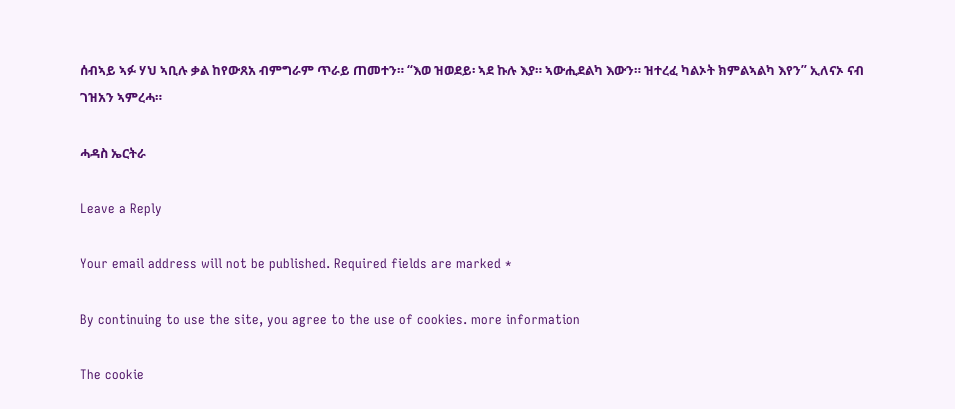ሰብኣይ ኣፉ ሃህ ኣቢሉ ቃል ከየውጸአ ብምግራም ጥራይ ጠመተን። “እወ ዝወደይ፡ ኣደ ኩሉ እያ። ኣውሒደልካ እውን። ዝተረፈ ካልኦት ክምልኣልካ እየን” ኢለናኦ ናብ ገዝአን ኣምረሓ።

ሓዳስ ኤርትራ

Leave a Reply

Your email address will not be published. Required fields are marked *

By continuing to use the site, you agree to the use of cookies. more information

The cookie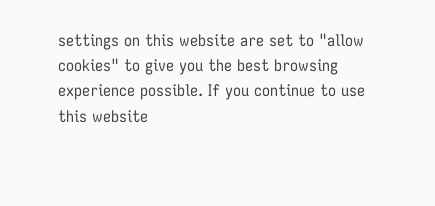settings on this website are set to "allow cookies" to give you the best browsing experience possible. If you continue to use this website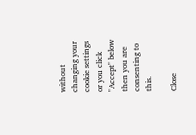without changing your cookie settings or you click "Accept" below then you are consenting to this.

Close